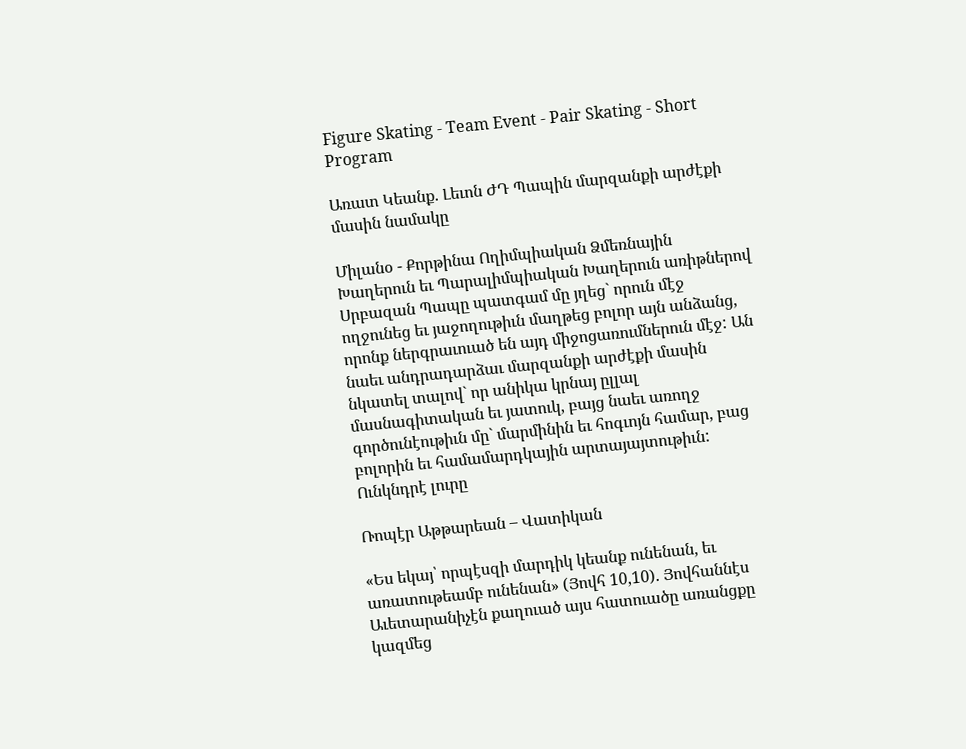Figure Skating - Team Event - Pair Skating - Short Program

Առատ Կեանք. Լեւոն ԺԴ Պապին մարզանքի արժէքի մասին նամակը

Միլանօ - Քորթինա Ողիմպիական Ձմեռնային Խաղերուն եւ Պարալիմպիական Խաղերուն առիթներով Սրբազան Պապը պատգամ մը յղեց` որուն մէջ ողջունեց եւ յաջողութիւն մաղթեց բոլոր այն անձանց, որոնք ներգրաւուած են այդ միջոցառումներուն մէջ: Ան նաեւ անդրադարձաւ մարզանքի արժէքի մասին նկատել տալով` որ անիկա կրնայ ըլլալ մասնագիտական եւ յատուկ, բայց նաեւ առողջ գործունէութիւն մը` մարմինին եւ հոգւոյն համար, բաց բոլորին եւ համամարդկային արտայայտութիւն:
Ունկնդրէ լուրը

Ռոպէր Աթթարեան – Վատիկան

«Ես եկայ՝ որպէսզի մարդիկ կեանք ունենան, եւ առատութեամբ ունենան» (Յովհ 10,10). Յովհաննէս Աւետարանիչէն քաղուած այս հատուածը առանցքը կազմեց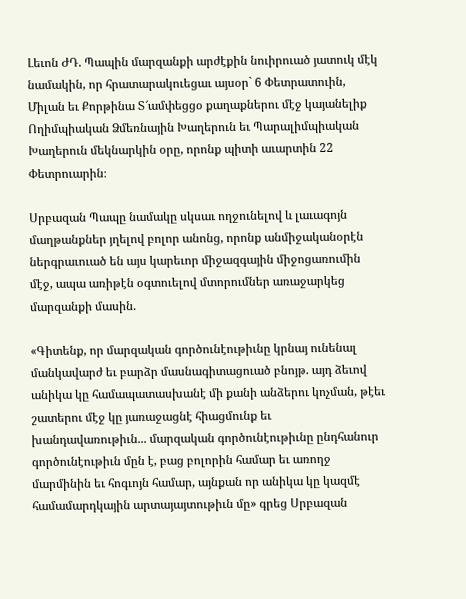Լեւոն ԺԴ. Պապին մարզանքի արժէքին նուիրուած յատուկ մէկ նամակին, որ հրատարակուեցաւ այսօր` 6 Փետրատուին, Միլան եւ Քորթինա Տ՜ամփեցցօ քաղաքներու մէջ կայանելիք Ողիմպիական Ձմեռնային Խաղերուն եւ Պարալիմպիական Խաղերուն մեկնարկին օրը, որոնք պիտի աւարտին 22 Փետրուարին։

Սրբազան Պապը նամակը սկսաւ ողջունելով և լաւագոյն մաղթանքներ յղելով բոլոր անոնց, որոնք անմիջականօրէն ներգրաւուած են այս կարեւոր միջազգային միջոցառումին մէջ, ապա առիթէն օգտուելով մտորումներ առաջարկեց մարզանքի մասին.

«Գիտենք, որ մարզական գործունէութիւնը կրնայ ունենալ մանկավարժ եւ բարձր մասնագիտացուած բնոյթ. այդ ձեւով անիկա կը համապատասխանէ մի քանի անձերու կոչման, թէեւ շատերու մէջ կը յառաջացնէ հիացմունք եւ խանդավառութիւն... մարզական գործունէութիւնը ընդհանուր գործունէութիւն մըն է, բաց բոլորին համար եւ առողջ մարմինին եւ հոգւոյն համար, այնքան որ անիկա կը կազմէ համամարդկային արտայայտութիւն մը» գրեց Սրբազան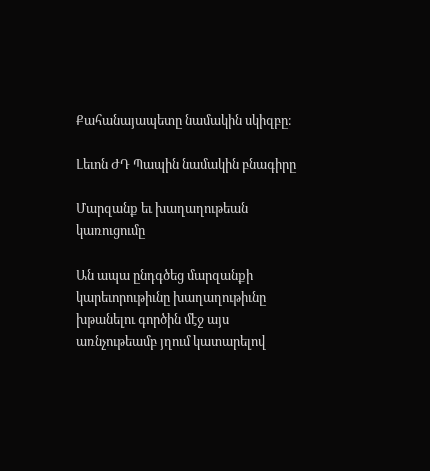Քահանայապետը նամակին սկիզբը։

Լեւոն ԺԴ Պապին նամակին բնագիրը

Մարզանք եւ խաղաղութեան կառուցումը

Ան ապա ընդգծեց մարզանքի կարեւորութիւնը խաղաղութիւնը խթանելու գործին մէջ այս առնչութեամբ յղում կատարելով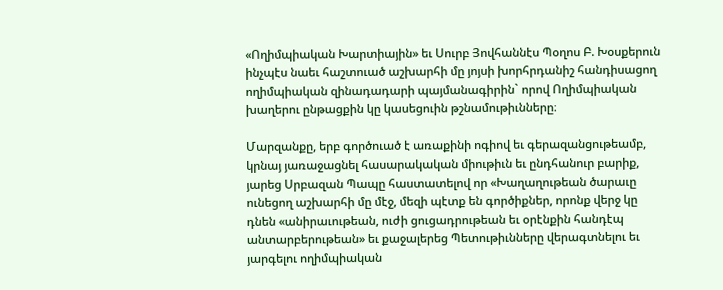«Ողիմպիական Խարտիային» եւ Սուրբ Յովհաննէս Պօղոս Բ. Խօսքերուն ինչպէս նաեւ հաշտուած աշխարհի մը յոյսի խորհրդանիշ հանդիսացող ողիմպիական զինադադարի պայմանագիրին` որով Ողիմպիական խաղերու ընթացքին կը կասեցուին թշնամութիւնները։

Մարզանքը, երբ գործուած է առաքինի ոգիով եւ գերազանցութեամբ, կրնայ յառաջացնել հասարակական միութիւն եւ ընդհանուր բարիք, յարեց Սրբազան Պապը հաստատելով որ «Խաղաղութեան ծարաւը ունեցող աշխարհի մը մէջ, մեզի պէտք են գործիքներ, որոնք վերջ կը դնեն «անիրաւութեան, ուժի ցուցադրութեան եւ օրէնքին հանդէպ անտարբերութեան» եւ քաջալերեց Պետութիւնները վերագտնելու եւ յարգելու ողիմպիական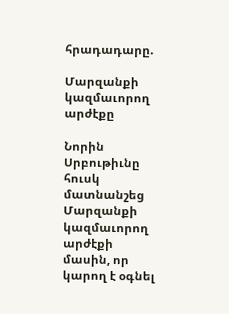հրադադարը.

Մարզանքի կազմաւորող արժէքը

Նորին Սրբութիւնը հուսկ մատնանշեց Մարզանքի կազմաւորող արժէքի մասին, որ կարող է օգնել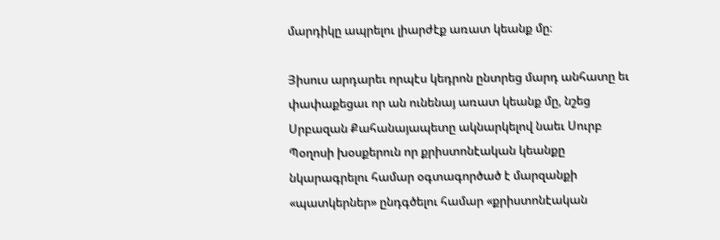մարդիկը ապրելու լիարժէք առատ կեանք մը։

Յիսուս արդարեւ որպէս կեդրոն ընտրեց մարդ անհատը եւ փափաքեցաւ որ ան ունենայ առատ կեանք մը, նշեց Սրբազան Քահանայապետը ակնարկելով նաեւ Սուրբ Պօղոսի խօսքերուն որ քրիստոնէական կեանքը նկարագրելու համար օգտագործած է մարզանքի «պատկերներ» ընդգծելու համար «քրիստոնէական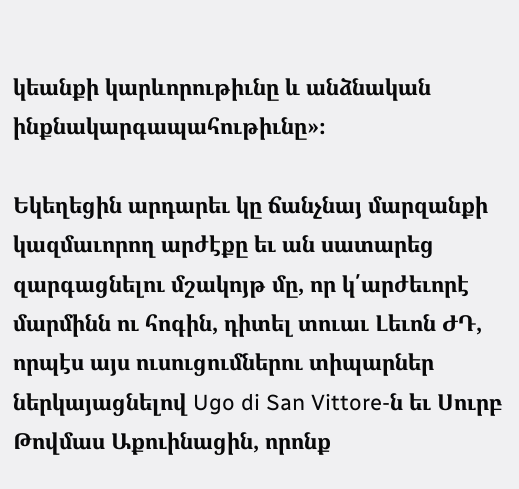կեանքի կարևորութիւնը և անձնական ինքնակարգապահութիւնը»։

Եկեղեցին արդարեւ կը ճանչնայ մարզանքի կազմաւորող արժէքը եւ ան սատարեց զարգացնելու մշակոյթ մը, որ կ՛արժեւորէ մարմինն ու հոգին, դիտել տուաւ Լեւոն ԺԴ, որպէս այս ուսուցումներու տիպարներ ներկայացնելով Ugo di San Vittore-ն եւ Սուրբ Թովմաս Աքուինացին, որոնք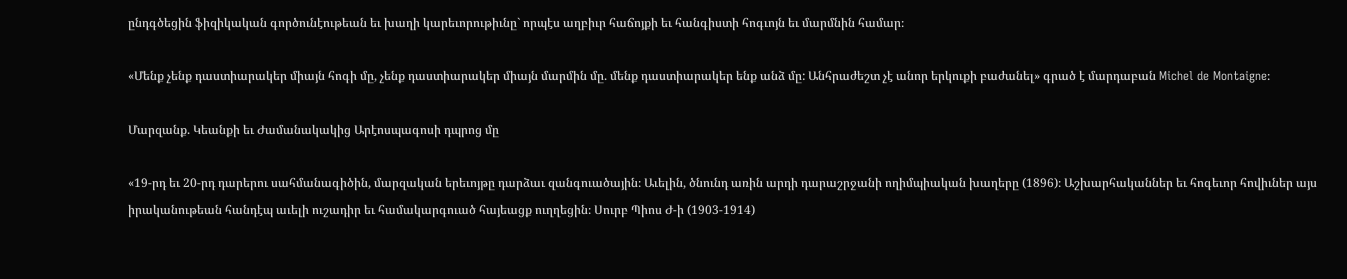ընդգծեցին ֆիզիկական գործունէութեան եւ խաղի կարեւորութիւնը` որպէս աղբիւր հաճոյքի եւ հանգիստի հոգւոյն եւ մարմնին համար։

«Մենք չենք դաստիարակեր միայն հոգի մը, չենք դաստիարակեր միայն մարմին մը. մենք դաստիարակեր ենք անձ մը: Անհրաժեշտ չէ անոր երկուքի բաժանել» գրած է մարդաբան Michel de Montaigne։

Մարզանք. Կեանքի եւ Ժամանակակից Արէոսպագոսի դպրոց մը

«19-րդ եւ 20-րդ դարերու սահմանագիծին, մարզական երեւոյթը դարձաւ զանգուածային։ Աւելին, ծնունդ առին արդի դարաշրջանի ողիմպիական խաղերը (1896)։ Աշխարհականներ եւ հոգեւոր հովիւներ այս իրականութեան հանդէպ աւելի ուշադիր եւ համակարգուած հայեացք ուղղեցին։ Սուրբ Պիոս Ժ-ի (1903-1914)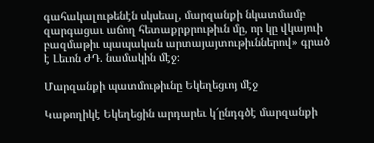գահակալութենէն սկսեալ, մարզանքի նկատմամբ զարգացաւ աճող հետաքրքրութիւն մը, որ կը վկայուի բազմաթիւ պապական արտայայտութիւններով» գրած է Լեւոն ԺԴ. նամակին մէջ։

Մարզանքի պատմութիւնը Եկեղեցւոյ մէջ

Կաթողիկէ Եկեղեցին արդարեւ կ՜ընդգծէ մարզանքի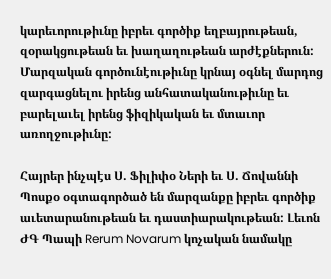կարեւորութիւնը իբրեւ գործիք եղբայրութեան, զօրակցութեան եւ խաղաղութեան արժէքներուն: Մարզական գործունէութիւնը կրնայ օգնել մարդոց զարգացնելու իրենց անհատականութիւնը եւ բարելաւել իրենց ֆիզիկական եւ մտաւոր առողջութիւնը:

Հայրեր ինչպէս Ս. Ֆիլիփօ Ների եւ Ս. Ճովաննի Պոսքօ օգտագործած են մարզանքը իբրեւ գործիք աւետարանութեան եւ դաստիարակութեան: Լեւոն ԺԳ Պապի Rerum Novarum կոչական նամակը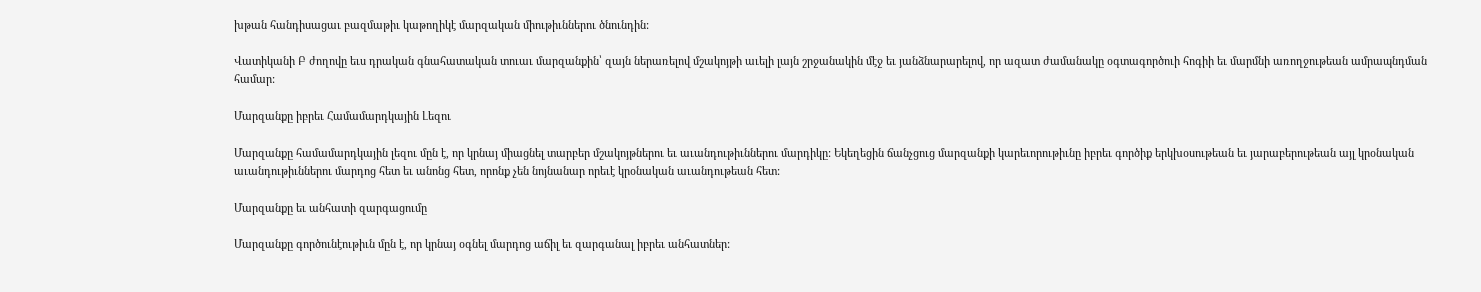խթան հանդիսացաւ բազմաթիւ կաթողիկէ մարզական միութիւններու ծնունդին:

Վատիկանի Բ ժողովը եւս դրական գնահատական տուաւ մարզանքին՝ զայն ներառելով մշակոյթի աւելի լայն շրջանակին մէջ եւ յանձնարարելով, որ ազատ ժամանակը օգտագործուի հոգիի եւ մարմնի առողջութեան ամրապնդման համար:

Մարզանքը իբրեւ Համամարդկային Լեզու

Մարզանքը համամարդկային լեզու մըն է, որ կրնայ միացնել տարբեր մշակոյթներու եւ աւանդութիւններու մարդիկը: Եկեղեցին ճանչցուց մարզանքի կարեւորութիւնը իբրեւ գործիք երկխօսութեան եւ յարաբերութեան այլ կրօնական աւանդութիւններու մարդոց հետ եւ անոնց հետ, որոնք չեն նոյնանար որեւէ կրօնական աւանդութեան հետ:

Մարզանքը եւ անհատի զարգացումը

Մարզանքը գործունէութիւն մըն է, որ կրնայ օգնել մարդոց աճիլ եւ զարգանալ իբրեւ անհատներ: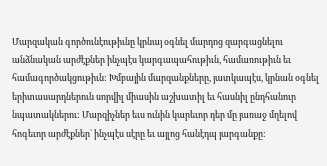Մարզական գործունէութիւնը կրնայ օգնել մարդոց զարգացնելու անձնական արժէքներ ինչպէս կարգապահութիւն, համառութիւն եւ համագործակցութիւն: Խմբային մարզանքները, յատկապէս, կրնան օգնել երիտասարդներուն սորվիլ միասին աշխատիլ եւ հասնիլ ընդհանուր նպատակներու: Մարզիչներ եւս ունին կարեւոր դեր մը յառաջ մղելով հոգեւոր արժէքներ` ինչպէս սէրը եւ այլոց հանէդպ յարգանքը: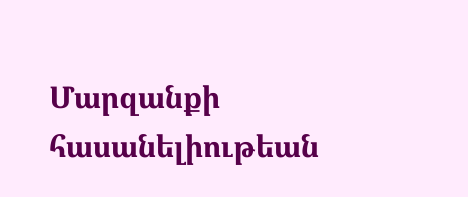Մարզանքի հասանելիութեան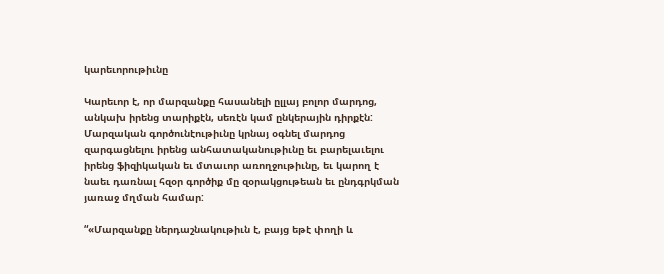կարեւորութիւնը

Կարեւոր է, որ մարզանքը հասանելի ըլլայ բոլոր մարդոց, անկախ իրենց տարիքէն, սեռէն կամ ընկերային դիրքէն: Մարզական գործունէութիւնը կրնայ օգնել մարդոց զարգացնելու իրենց անհատականութիւնը եւ բարելաւելու իրենց ֆիզիկական եւ մտաւոր առողջութիւնը, եւ կարող է նաեւ դառնալ հզօր գործիք մը զօրակցութեան եւ ընդգրկման յառաջ մղման համար:

“«Մարզանքը ներդաշնակութիւն է, բայց եթէ փողի և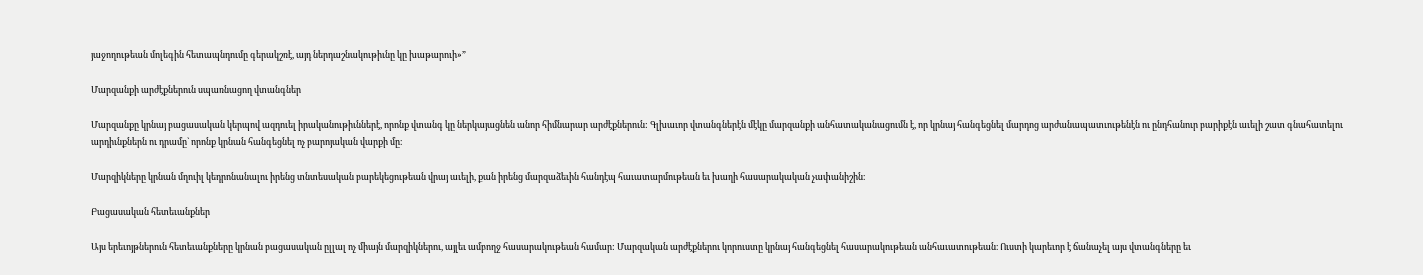յաջողութեան մոլեգին հետապնդումը գերակշռէ, այդ ներդաշնակութիւնը կը խաթարուի»”

Մարզանքի արժէքներուն սպառնացող վտանգներ

Մարզանքը կրնայ բացասական կերպով ազդուել իրականութիւններէ, որոնք վտանգ կը ներկայացնեն անոր հիմնարար արժէքներուն: Գլխաւոր վտանգներէն մէկը մարզանքի անհատականացումն է, որ կրնայ հանգեցնել մարդոց արժանապատւութենէն ու ընդհանուր բարիքէն աւելի շատ գնահատելու արդիւնքներն ու դրամը` որոնք կրնան հանգեցնել ոչ բարոյական վարքի մը։

Մարզիկները կրնան մղուիլ կեդրոնանալու իրենց տնտեսական բարեկեցութեան վրայ աւելի, քան իրենց մարզաձեւին հանդէպ հաւատարմութեան եւ խաղի հասարակական չափանիշին։

Բացասական հետեւանքներ

Այս երեւոյթներուն հետեւանքները կրնան բացասական ըլլալ ոչ միայն մարզիկներու, այլեւ ամբողջ հասարակութեան համար: Մարզական արժէքներու կորուստը կրնայ հանգեցնել հասարակութեան անհաւատութեան։ Ուստի կարեւոր է ճանաչել այս վտանգները եւ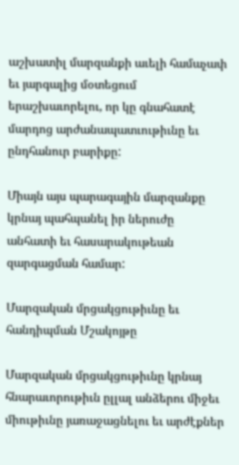աշխատիլ մարզանքի աւելի համաչափ եւ յարգալից մօտեցում երաշխաւորելու, որ կը գնահատէ մարդոց արժանապատւութիւնը եւ ընդհանուր բարիքը:

Միայն այս պարագային մարզանքը կրնայ պահպանել իր ներուժը անհատի եւ հասարակութեան զարգացման համար:

Մարզական մրցակցութիւնը եւ հանդիպման Մշակոյթը

Մարզական մրցակցութիւնը կրնայ հնարաւորութիւն ըլլալ անձերու միջեւ միութիւնը յառաջացնելու եւ արժէքներ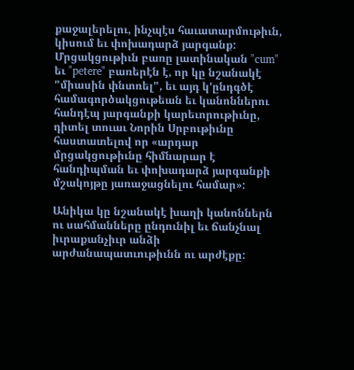քաջալերելու, ինչպէս հաւատարմութիւն, կիսում եւ փոխադարձ յարգանք: Մրցակցութիւն բառը լատինական "cum" եւ "petere" բառերէն է, որ կը նշանակէ "միասին փնտռել", եւ այդ կ'ընդգծէ համագործակցութեան եւ կանոններու հանդէպ յարգանքի կարեւորութիւնը, դիտել տուաւ Նորին Սրբութիւնը հաստատելով որ «արդար մրցակցութիւնը հիմնարար է հանդիպման եւ փոխադարձ յարգանքի մշակոյթը յառաջացնելու համար»:

Անիկա կը նշանակէ խաղի կանոններն ու սահմանները ընդունիլ եւ ճանչնալ իւրաքանչիւր անձի արժանապատւութիւնն ու արժէքը: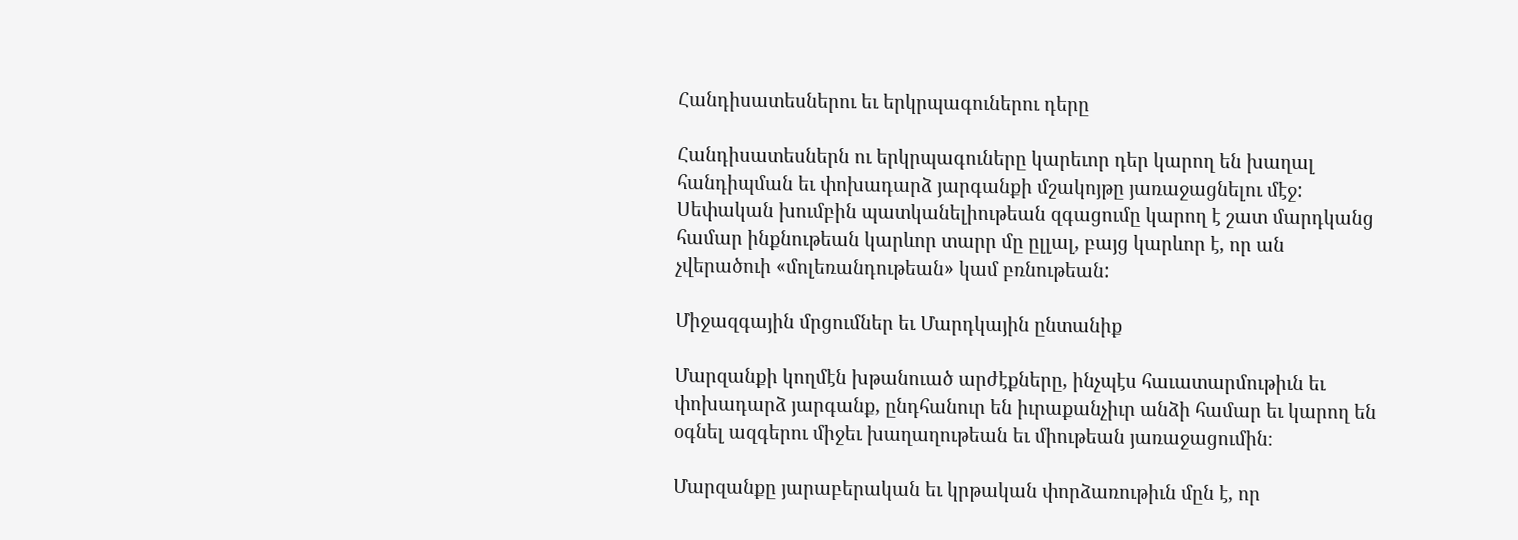Հանդիսատեսներու եւ երկրպագուներու դերը

Հանդիսատեսներն ու երկրպագուները կարեւոր դեր կարող են խաղալ հանդիպման եւ փոխադարձ յարգանքի մշակոյթը յառաջացնելու մէջ: Սեփական խումբին պատկանելիութեան զգացումը կարող է շատ մարդկանց համար ինքնութեան կարևոր տարր մը ըլլալ, բայց կարևոր է, որ ան չվերածուի «մոլեռանդութեան» կամ բռնութեան:

Միջազգային մրցումներ եւ Մարդկային ընտանիք

Մարզանքի կողմէն խթանուած արժէքները, ինչպէս հաւատարմութիւն եւ փոխադարձ յարգանք, ընդհանուր են իւրաքանչիւր անձի համար եւ կարող են օգնել ազգերու միջեւ խաղաղութեան եւ միութեան յառաջացումին։

Մարզանքը յարաբերական եւ կրթական փորձառութիւն մըն է, որ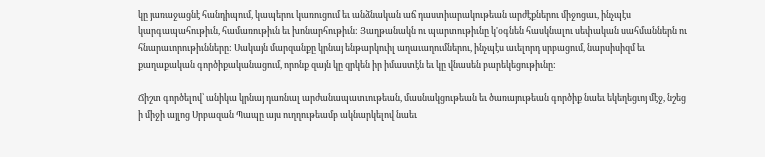կը յառաջացնէ հանդիպում, կապերու կառուցում եւ անձնական աճ դաստիարակութեան արժէքներու միջոցաւ, ինչպէս կարգապահութիւն, համառութիւն եւ խոնարհութիւն: Յաղթանակն ու պարտութիւնը կ'օգնեն հասկնալու սեփական սահմաններն ու հնարաւորութիւնները: Սակայն մարզանքը կրնայ ենթարկուիլ աղաւաղումներու, ինչպէս աւելորդ սրբացում, նարսիսիզմ եւ քաղաքական գործիքականացում, որոնք զայն կը զրկեն իր իմաստէն եւ կը վնասեն բարեկեցութիւնը:

Ճիշտ գործելով՝ անիկա կրնայ դառնալ արժանապատւութեան, մասնակցութեան եւ ծառայութեան գործիք նաեւ եկեղեցւոյ մէջ, նշեց ի միջի այլոց Սրբազան Պապը այս ուղղութեամբ ակնարկելով նաեւ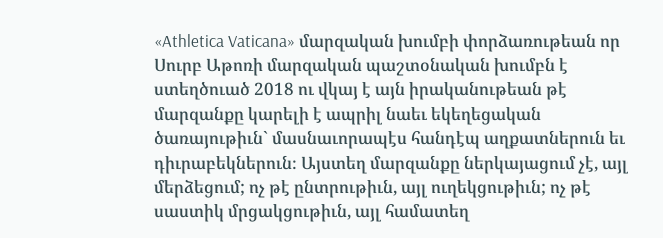«Athletica Vaticana» մարզական խումբի փորձառութեան որ Սուրբ Աթոռի մարզական պաշտօնական խումբն է ստեղծուած 2018 ու վկայ է այն իրականութեան թէ մարզանքը կարելի է ապրիլ նաեւ եկեղեցական ծառայութիւն` մասնաւորապէս հանդէպ աղքատներուն եւ դիւրաբեկներուն։ Այստեղ մարզանքը ներկայացում չէ, այլ մերձեցում; ոչ թէ ընտրութիւն, այլ ուղեկցութիւն; ոչ թէ սաստիկ մրցակցութիւն, այլ համատեղ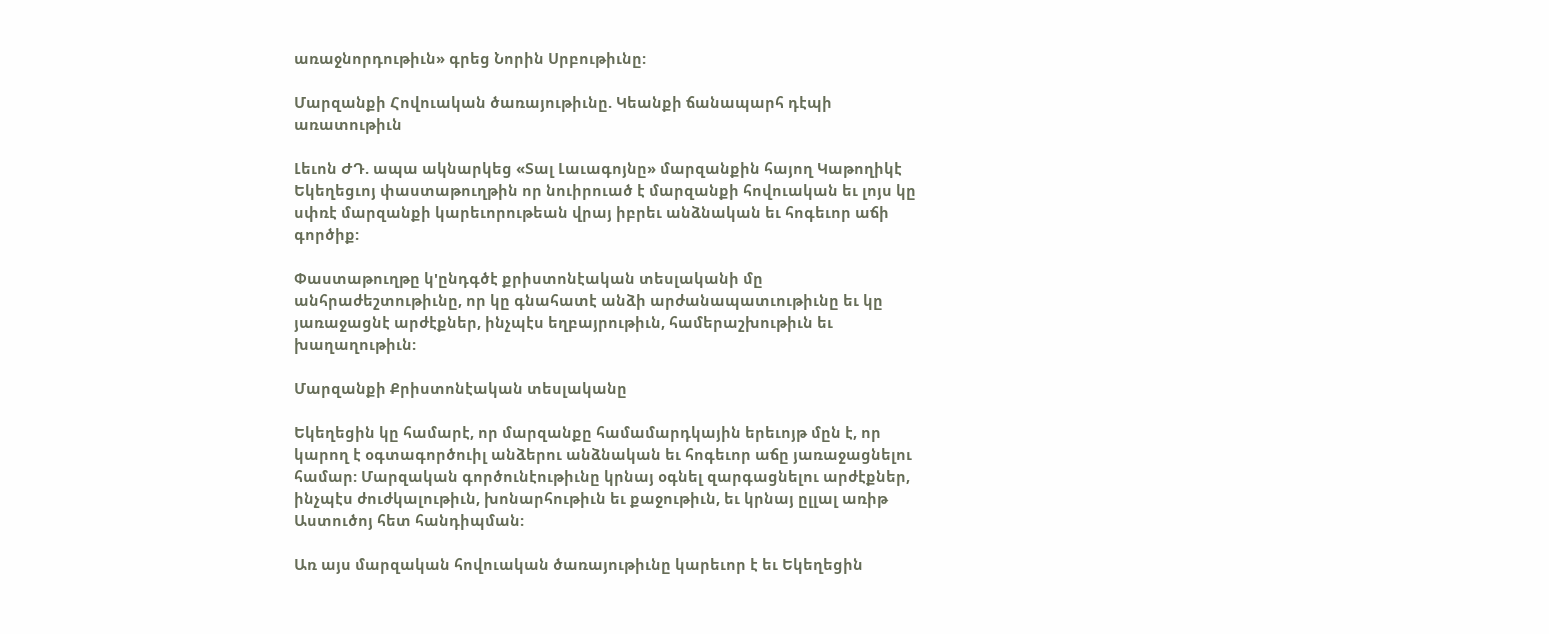առաջնորդութիւն» գրեց Նորին Սրբութիւնը:

Մարզանքի Հովուական ծառայութիւնը. Կեանքի ճանապարհ դէպի առատութիւն

Լեւոն ԺԴ. ապա ակնարկեց «Տալ Լաւագոյնը» մարզանքին հայող Կաթողիկէ Եկեղեցւոյ փաստաթուղթին որ նուիրուած է մարզանքի հովուական եւ լոյս կը սփռէ մարզանքի կարեւորութեան վրայ իբրեւ անձնական եւ հոգեւոր աճի գործիք:

Փաստաթուղթը կ'ընդգծէ քրիստոնէական տեսլականի մը անհրաժեշտութիւնը, որ կը գնահատէ անձի արժանապատւութիւնը եւ կը յառաջացնէ արժէքներ, ինչպէս եղբայրութիւն, համերաշխութիւն եւ խաղաղութիւն:

Մարզանքի Քրիստոնէական տեսլականը

Եկեղեցին կը համարէ, որ մարզանքը համամարդկային երեւոյթ մըն է, որ կարող է օգտագործուիլ անձերու անձնական եւ հոգեւոր աճը յառաջացնելու համար: Մարզական գործունէութիւնը կրնայ օգնել զարգացնելու արժէքներ, ինչպէս ժուժկալութիւն, խոնարհութիւն եւ քաջութիւն, եւ կրնայ ըլլալ առիթ Աստուծոյ հետ հանդիպման:

Առ այս մարզական հովուական ծառայութիւնը կարեւոր է եւ Եկեղեցին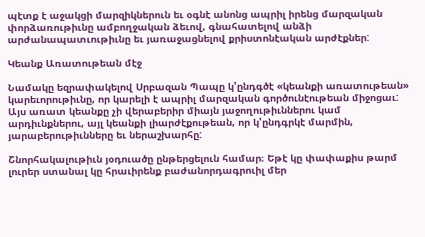պէտք է աջակցի մարզիկներուն եւ օգնէ անոնց ապրիլ իրենց մարզական փորձառութիւնը ամբողջական ձեւով, գնահատելով անձի արժանապատւութիւնը եւ յառաջացնելով քրիստոնէական արժէքներ:

Կեանք Առատութեան մէջ

Նամակը եզրափակելով Սրբազան Պապը կ'ընդգծէ «կեանքի առատութեան» կարեւորութիւնը, որ կարելի է ապրիլ մարզական գործունէութեան միջոցաւ: Այս առատ կեանքը չի վերաբերիր միայն յաջողութիւններու կամ արդիւնքներու, այլ կեանքի լիարժէքութեան, որ կ'ընդգրկէ մարմին, յարաբերութիւնները եւ ներաշխարհը:

Շնորհակալութիւն յօդուածը ընթերցելուն համար։ Եթէ կը փափաքիս թարմ լուրեր ստանալ կը հրաւիրենք բաժանորդագրուիլ մեր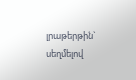լրաթերթին` սեղմելով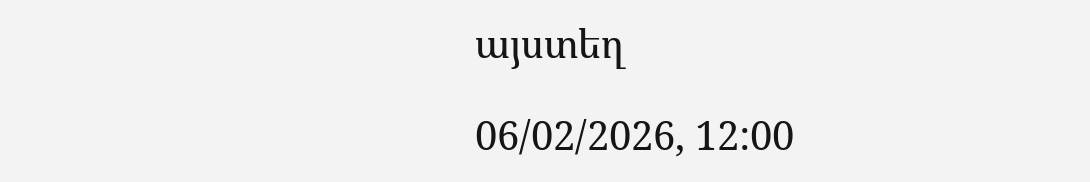այստեղ

06/02/2026, 12:00